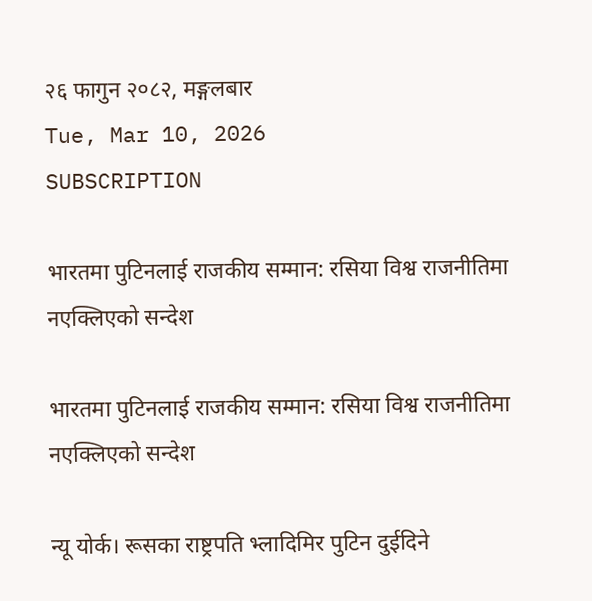२६ फागुन २०८२, मङ्गलबार
Tue, Mar 10, 2026
SUBSCRIPTION

भारतमा पुटिनलाई राजकीय सम्मान: रसिया विश्व राजनीतिमा नएक्लिएको सन्देश

भारतमा पुटिनलाई राजकीय सम्मान: रसिया विश्व राजनीतिमा नएक्लिएको सन्देश

न्यू योर्क। रूसका राष्ट्रपति भ्लादिमिर पुटिन दुईदिने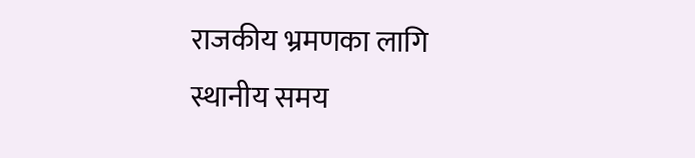राजकीय भ्रमणका लागि  स्थानीय समय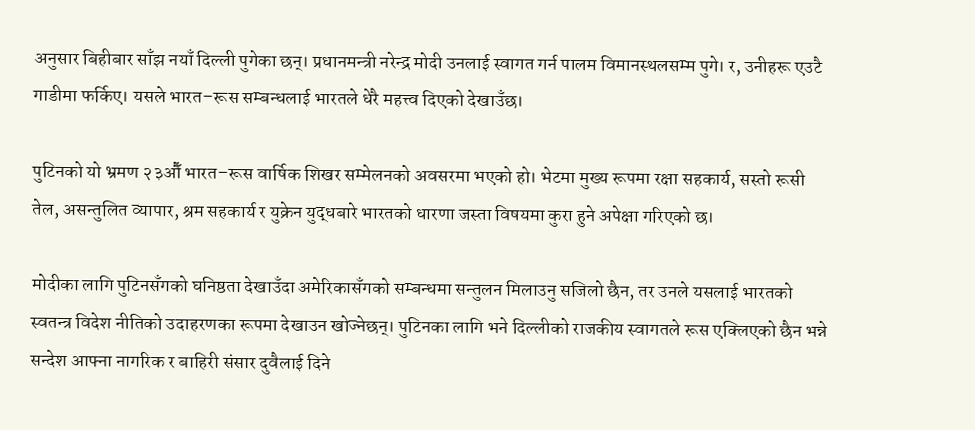अनुसार बिहीबार साँझ नयाँ दिल्ली पुगेका छन्। प्रधानमन्त्री नरेन्द्र मोदी उनलाई स्वागत गर्न पालम विमानस्थलसम्म पुगे। र, उनीहरू एउटै गाडीमा फर्किए। यसले भारत–रूस सम्बन्धलाई भारतले धेरै महत्त्व दिएको देखाउँछ।

पुटिनको यो भ्रमण २३औँ भारत–रूस वार्षिक शिखर सम्मेलनको अवसरमा भएको हो। भेटमा मुख्य रूपमा रक्षा सहकार्य, सस्तो रूसी तेल, असन्तुलित व्यापार, श्रम सहकार्य र युक्रेन युद्धबारे भारतको धारणा जस्ता विषयमा कुरा हुने अपेक्षा गरिएको छ।

मोदीका लागि पुटिनसँगको घनिष्ठता देखाउँदा अमेरिकासँगको सम्बन्धमा सन्तुलन मिलाउनु सजिलो छैन, तर उनले यसलाई भारतको स्वतन्त्र विदेश नीतिको उदाहरणका रूपमा देखाउन खोज्नेछन्। पुटिनका लागि भने दिल्लीको राजकीय स्वागतले रूस एक्लिएको छैन भन्ने सन्देश आफ्ना नागरिक र बाहिरी संसार दुवैलाई दिने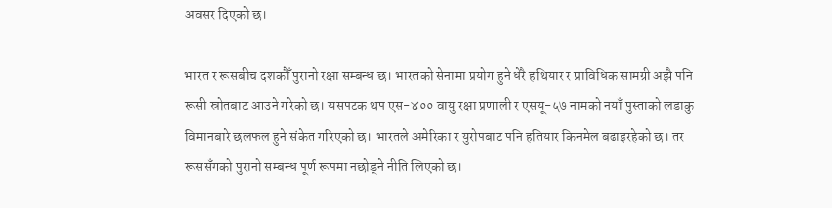अवसर दिएको छ।

भारत र रूसबीच दशकौँ पुरानो रक्षा सम्बन्ध छ। भारतको सेनामा प्रयोग हुने धेरै हथियार र प्राविधिक सामग्री अझै पनि रूसी स्रोतबाट आउने गरेको छ। यसपटक थप एस-४०० वायु रक्षा प्रणाली र एसयू-५७ नामको नयाँ पुस्ताको लडाकु विमानबारे छलफल हुने संकेत गरिएको छ। भारतले अमेरिका र युरोपबाट पनि हतियार किनमेल बढाइरहेको छ। तर रूससँगको पुरानो सम्बन्ध पूर्ण रूपमा नछोड्ने नीति लिएको छ।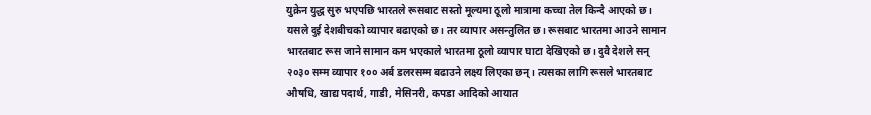युक्रेन युद्ध सुरु भएपछि भारतले रूसबाट सस्तो मूल्यमा ठूलो मात्रामा कच्चा तेल किन्दै आएको छ। यसले दुई देशबीचको व्यापार बढाएको छ। तर व्यापार असन्तुलित छ। रूसबाट भारतमा आउने सामान भारतबाट रूस जाने सामान कम भएकाले भारतमा ठूलो व्यापार घाटा देखिएको छ। दुवै देशले सन् २०३० सम्म व्यापार १०० अर्ब डलरसम्म बढाउने लक्ष्य लिएका छन्। त्यसका लागि रूसले भारतबाट औषधि, खाद्य पदार्थ, गाडी, मेसिनरी, कपडा आदिको आयात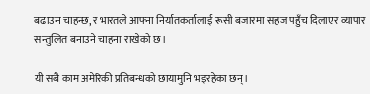बढाउन चाहन्छ, र भारतले आफ्ना निर्यातकर्तालाई रूसी बजारमा सहज पहुँच दिलाएर व्यापार सन्तुलित बनाउने चाहना राखेको छ।

यी सबै काम अमेरिकी प्रतिबन्धको छायामुनि भइरहेका छन्।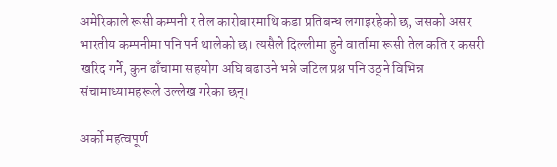अमेरिकाले रूसी कम्पनी र तेल कारोबारमाथि कडा प्रतिबन्ध लगाइरहेको छ, जसको असर भारतीय कम्पनीमा पनि पर्न थालेको छ। त्यसैले दिल्लीमा हुने वार्तामा रूसी तेल कति र कसरी खरिद गर्ने, कुन ढाँचामा सहयोग अघि बढाउने भन्ने जटिल प्रश्न पनि उठ्ने विभिन्न संचामाध्यामहरूले उल्लेख गरेका छन्।

अर्को महत्वपूर्ण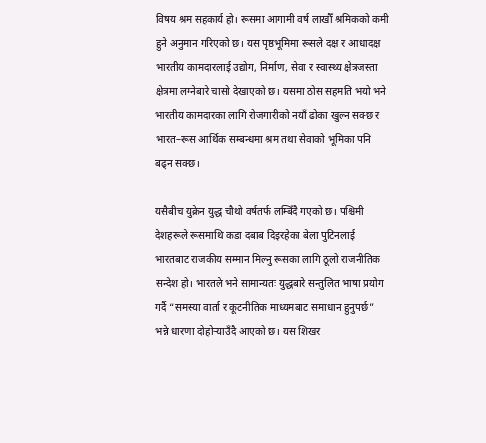विषय श्रम सहकार्य हो। रूसमा आगामी वर्ष लाखौँ श्रमिकको कमी हुने अनुमान गरिएको छ। यस पृष्ठभूमिमा रूसले दक्ष र आधादक्ष भारतीय कामदारलाई उद्योग, निर्माण, सेवा र स्वास्थ्य क्षेत्रजस्ता क्षेत्रमा लग्नेबारे चासो देखाएको छ। यसमा ठोस सहमति भयो भने भारतीय कामदारका लागि रोजगारीको नयाँ ढोका खुल्न सक्छ र भारत–रूस आर्थिक सम्बन्धमा श्रम तथा सेवाको भूमिका पनि बढ्न सक्छ।

यसैबीच युक्रेन युद्ध चौथो वर्षतर्फ लम्बिँदै गएको छ। पश्चिमी देशहरूले रूसमाथि कडा दबाब दिइरहेका बेला पुटिनलाई भारतबाट राजकीय सम्मान मिल्नु रूसका लागि ठूलो राजनीतिक सन्देश हो। भारतले भने सामान्यतः युद्धबारे सन्तुलित भाषा प्रयोग गर्दै “समस्या वार्ता र कूटनीतिक माध्यमबाट समाधान हुनुपर्छ” भन्ने धारणा दोहोर्‍याउँदै आएको छ। यस शिखर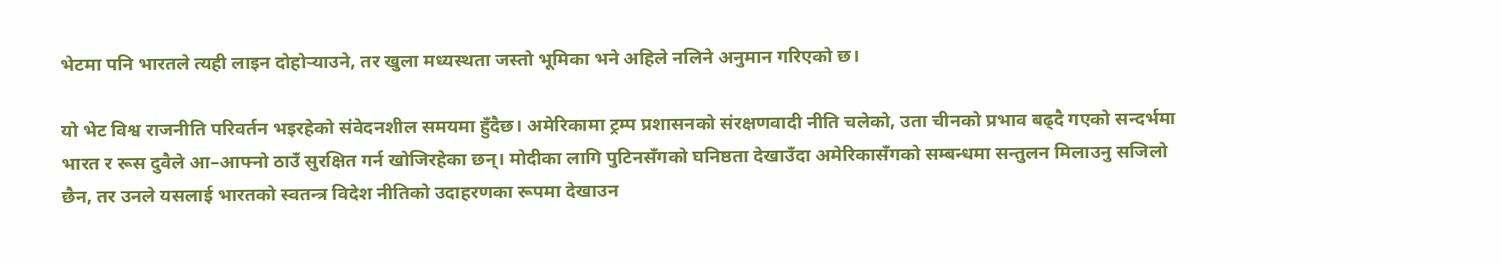भेटमा पनि भारतले त्यही लाइन दोहोर्‍याउने, तर खुला मध्यस्थता जस्तो भूमिका भने अहिले नलिने अनुमान गरिएको छ।

यो भेट विश्व राजनीति परिवर्तन भइरहेको संवेदनशील समयमा हुँदैछ। अमेरिकामा ट्रम्प प्रशासनको संरक्षणवादी नीति चलेको, उता चीनको प्रभाव बढ्दै गएको सन्दर्भमा भारत र रूस दुवैले आ–आफ्नो ठाउँ सुरक्षित गर्न खोजिरहेका छन्। मोदीका लागि पुटिनसँगको घनिष्ठता देखाउँदा अमेरिकासँगको सम्बन्धमा सन्तुलन मिलाउनु सजिलो छैन, तर उनले यसलाई भारतको स्वतन्त्र विदेश नीतिको उदाहरणका रूपमा देखाउन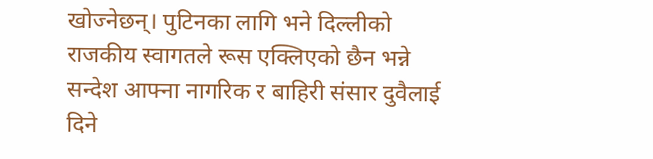खोज्नेछन्। पुटिनका लागि भने दिल्लीको राजकीय स्वागतले रूस एक्लिएको छैन भन्ने सन्देश आफ्ना नागरिक र बाहिरी संसार दुवैलाई दिने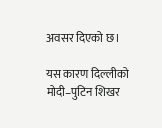अवसर दिएको छ।

यस कारण दिल्लीको मोदी–पुटिन शिखर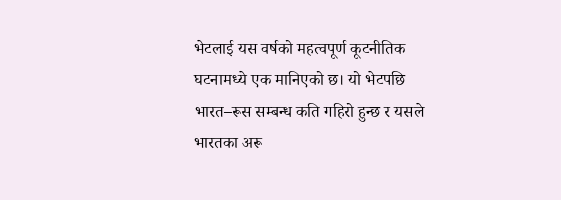भेटलाई यस वर्षको महत्वपूर्ण कूटनीतिक घटनामध्ये एक मानिएको छ। यो भेटपछि भारत–रूस सम्बन्ध कति गहिरो हुन्छ र यसले भारतका अरू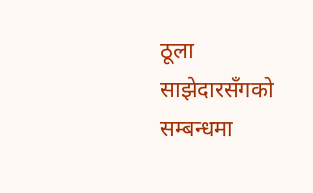ठूला साझेदारसँगको सम्बन्धमा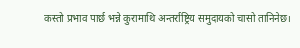कस्तो प्रभाव पार्छ भन्ने कुरामाथि अन्तर्राष्ट्रिय समुदायको चासो तानिनेछ।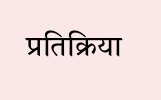प्रतिक्रिया